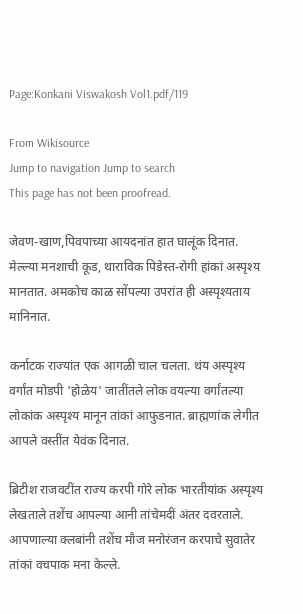Page:Konkani Viswakosh Vol1.pdf/119

From Wikisource
Jump to navigation Jump to search
This page has not been proofread.

जेवण-खाण,पिवपाच्या आयदनांत हात घालूंक दिनात. मेल्ल्या मनशाची कूड, थाराविक पिडेस्त-रोगी हांकां अस्पृश्य मानतात. अमकोच काळ सोंपल्या उपरांत ही अस्पृश्यताय मानिनात.

कर्नाटक राज्यांत एक आगळी चाल चलता. थंय अस्पृश्य वर्गांत मोडपी 'होळेय' जातींतले लोक वयल्या वर्गांतल्या लोकांक अस्पृश्य मानून तांकां आफुडनात. ब्राह्मणांक लेगीत आपले वस्तींत येवंक दिनात.

ब्रिटीश राजवटींत राज्य करपी गोरे लोक भारतीयांक अस्पृश्य लेखताले तशेंच आपल्या आनी तांचेमदीं अंतर दवरताले. आपणाल्या क्लबांनी तशेंच मौज मनोरंजन करपाचे सुवातेर तांकां वचपाक मना केल्ले.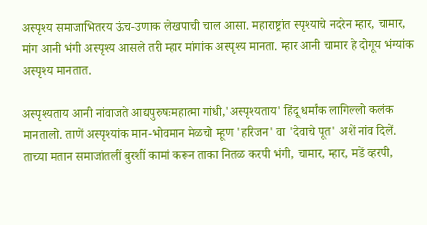अस्पृश्य समाजाभितरय ऊंच-उणाक लेखपाची चाल आसा. महाराष्ट्रांत स्पृश्याचे नदरेन म्हार, चामार, मांग आनी भंगी अस्पृश्य आसले तरी म्हार मांगांक अस्पृश्य मानता. म्हार आनी चामार हे दोगूय भंग्यांक अस्पृश्य मानतात.

अस्पृश्यताय आनी नांवाजते आद्यपुरुषःमहात्मा गांधी,'अस्पृश्यताय' हिंदू धर्मांक लागिल्लो कलंक मानतालो. ताणें अस्पृश्यांक मान-भोवमान मेळचो म्हूण 'हरिजन' वा 'देवाचे पूत' अशें नांव दिलें. ताच्या मतान समाजांतलीं बुरशीं कामां करून ताका नितळ करपी भंगी, चामार, म्हार, मडें व्हरपी,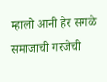म्हालो आनी हेर सगळे समाजाची गरजेची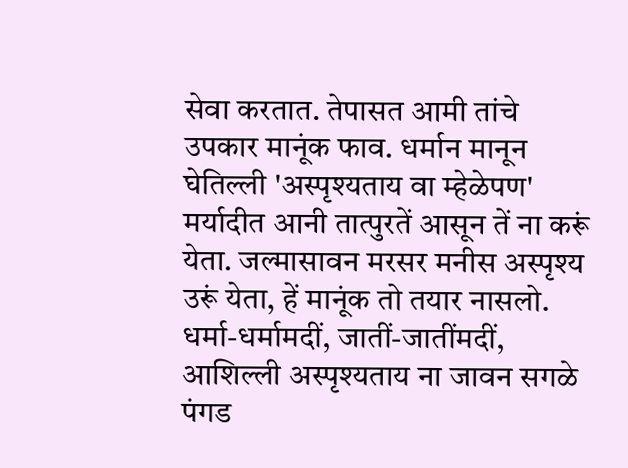सेवा करतात. तेपासत आमी तांचे उपकार मानूंक फाव. धर्मान मानून घेतिल्ली 'अस्पृश्यताय वा म्हेळेपण' मर्यादीत आनी तात्पुरतें आसून तें ना करूं येता. जल्मासावन मरसर मनीस अस्पृश्य उरूं येता, हें मानूंक तो तयार नासलो. धर्मा-धर्मामदीं, जातीं-जातींमदीं, आशिल्ली अस्पृश्यताय ना जावन सगळे पंगड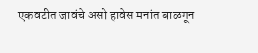एकवटीत जावंचे असो हावेस मनांत बाळगून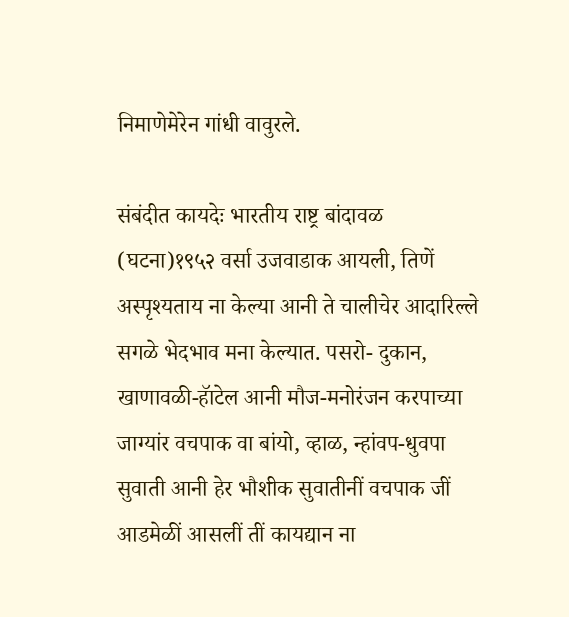निमाणेमेरेन गांधी वावुरले.

संबंदीत कायदेः भारतीय राष्ट्र बांदावळ (घटना)१९५२ वर्सा उजवाडाक आयली, तिणें अस्पृश्यताय ना केल्या आनी ते चालीचेर आदारिल्ले सगळे भेदभाव मना केल्यात. पसरो- दुकान, खाणावळी-हॅाटेल आनी मौज-मनोरंजन करपाच्या जाग्यांर वचपाक वा बांयो, व्हाळ, न्हांवप-धुवपा सुवाती आनी हेर भौशीक सुवातीनीं वचपाक जीं आडमेळीं आसलीं तीं कायद्यान ना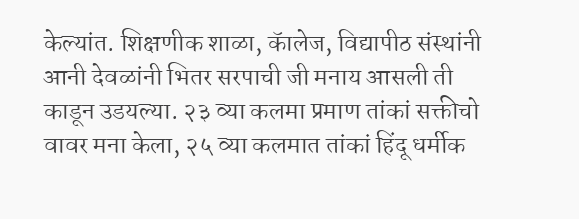केल्यांत. शिक्षणीक शाळा, कॅालेज, विद्यापीठ संस्थांनी आनी देवळांनी भितर सरपाची जी मनाय आसली ती काडून उडयल्या. २३ व्या कलमा प्रमाण तांकां सक्तीचो वावर मना केला, २५ व्या कलमात तांकां हिंदू धर्मीक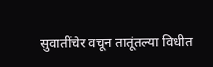सुवातींचेर वचून तातूंतल्या विधीत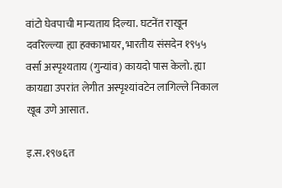वांटो घेवपाची मान्यताय दिल्या. घटनेंत राखून दवरिल्ल्या ह्या हक्काभायर, भारतीय संसदेन १९५५ वर्सा अस्पृश्यताय (गुन्यांव) कायदो पास केलो. ह्या कायद्या उपरांत लेगीत अस्पृश्यांवटेन लागिल्ले निकाल खूब उणे आसात.

इ.स.१९७६त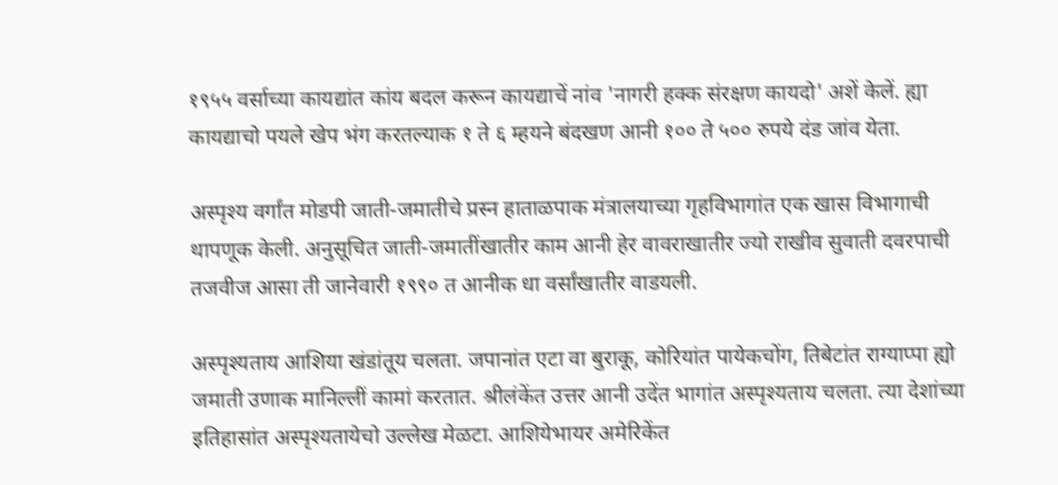१९५५ वर्साच्या कायद्यांत कांय बदल करून कायद्याचें नांव 'नागरी हक्क संरक्षण कायदो' अशें केलें. ह्या कायद्याचो पयले खेप भंग करतल्याक १ ते ६ म्हयने बंदखण आनी १०० ते ५०० रुपये दंड जांव येता.

अस्पृश्य वर्गांत मोडपी जाती-जमातीचे प्रस्न हाताळपाक मंत्रालयाच्या गृहविभागांत एक खास विभागाची थापणूक केली. अनुसूचित जाती-जमातींखातीर काम आनी हेर वावराखातीर ज्यो राखीव सुवाती दवरपाची तजवीज आसा ती जानेवारी १९९० त आनीक धा वर्सांखातीर वाडयली.

अस्पृश्यताय आशिया खंडांतूय चलता. जपानांत एटा वा बुराकू, कोरियांत पायेकचोंग, तिबेटांत राग्याप्पा ह्यो जमाती उणाक मानिल्लीं कामां करतात. श्रीलंकेंत उत्तर आनी उदेंत भागांत अस्पृश्यताय चलता. त्या देशांच्या इतिहासांत अस्पृश्यतायेचो उल्लेख मेळटा. आशियेभायर अमेरिकेंत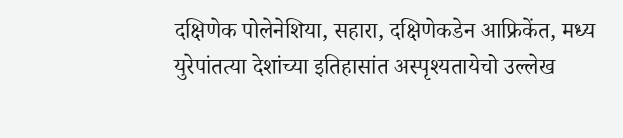दक्षिणेक पोलेनेशिया, सहारा, दक्षिणेकडेन आफ्रिकेंत, मध्य युरेपांतत्या देशांच्या इतिहासांत अस्पृश्यतायेचो उल्लेख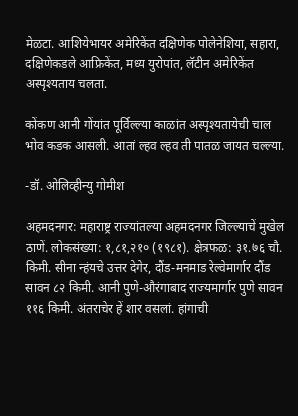मेळटा. आशियेभायर अमेरिकेंत दक्षिणेक पोलेनेशिया, सहारा, दक्षिणेकडले आफ्रिकेंत, मध्य युरोपांत, लॅटीन अमेरिकेंत अस्पृश्यताय चलता.

कोंकण आनी गोंयांत पूर्विल्ल्या काळांत अस्पृश्यतायेची चाल भोव कडक आसली. आतां ल्हव ल्हव ती पातळ जायत चल्ल्या.

-डॉ. ओलिव्हीन्यु गोमीश

अहमदनगर: महाराष्ट्र राज्यांतल्या अहमदनगर जिल्ल्याचें मुखेल ठाणें. लोकसंख्या: १,८१,२१० (१९८१). क्षेत्रफळ: ३१.७६ चौ. किमी. सीना न्हंयचे उत्तर देगेर, दौंड-मनमाड रेल्वेमार्गार दौंड सावन ८२ किमी. आनी पुणे-औरंगाबाद राज्यमार्गार पुणे सावन ११६ किमी. अंतराचेर हें शार वसलां. हांगाची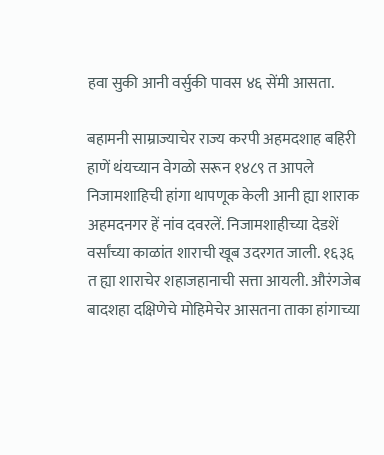हवा सुकी आनी वर्सुकी पावस ४६ सेंमी आसता.

बहामनी साम्राज्याचेर राज्य करपी अहमदशाह बहिरी हाणें थंयच्यान वेगळो सरून १४८९ त आपले निजामशाहिची हांगा थापणूक केली आनी ह्या शाराक अहमदनगर हें नांव दवरलें. निजामशाहीच्या देडशें वर्सांच्या काळांत शाराची खूब उदरगत जाली. १६३६ त ह्या शाराचेर शहाजहानाची सत्ता आयली. औरंगजेब बादशहा दक्षिणेचे मोहिमेचेर आसतना ताका हांगाच्या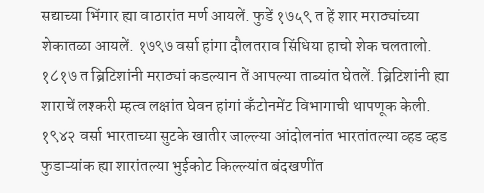सद्याच्या भिंगार ह्या वाठारांत मर्ण आयलें. फुडें १७५९ त हें शार मराठ्यांच्या शेकातळा आयलें. १७९७ वर्सा हांगा दौलतराव सिंधिया हाचो शेक चलतालो. १८१७ त ब्रिटिशांनी मराठ्यां कडल्यान तें आपल्या ताब्यांत घेतलें. ब्रिटिशांनी ह्या शाराचें लश्करी म्हत्व लक्षांत घेवन हांगां कँटोनमेंट विभागाची थापणूक केली. १९४२ वर्सा भारताच्या सुटके खातीर जाल्ल्या आंदोलनांत भारतांतल्या व्हड व्हड फुडाऱ्यांक ह्या शारांतल्या भुईकोट किल्ल्यांत बंदखणींत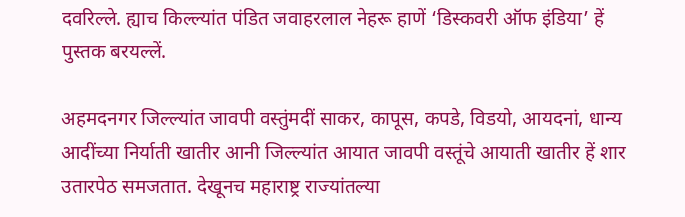दवरिल्ले. ह्याच किल्ल्यांत पंडित जवाहरलाल नेहरू हाणें ‘डिस्कवरी ऑफ इंडिया’ हें पुस्तक बरयल्लें.

अहमदनगर जिल्ल्यांत जावपी वस्तुंमदीं साकर, कापूस, कपडे, विडयो, आयदनां, धान्य आदींच्या निर्याती खातीर आनी जिल्ल्यांत आयात जावपी वस्तूंचे आयाती खातीर हें शार उतारपेठ समजतात. देखूनच महाराष्ट्र राज्यांतल्या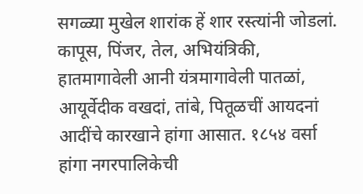सगळ्या मुखेल शारांक हें शार रस्त्यांनी जोडलां. कापूस, पिंजर, तेल, अभियंत्रिकी, हातमागावेली आनी यंत्रमागावेली पातळां, आयूर्वेदीक वखदां, तांबे, पितूळचीं आयदनां आदींचे कारखाने हांगा आसात. १८५४ वर्सा हांगा नगरपालिकेची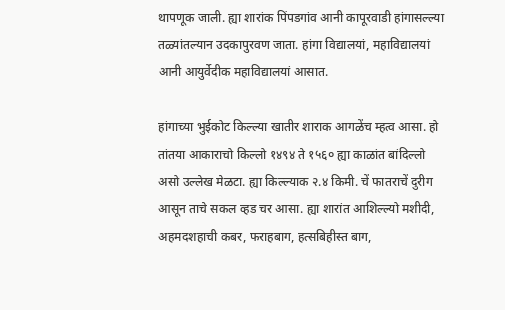थापणूक जाली. ह्या शारांक पिंपडगांव आनी कापूरवाडी हांगासल्ल्या तळ्यांतल्यान उदकापुरवण जाता. हांगा विद्यालयां, महाविद्यालयां आनी आयुर्वेदीक महाविद्यालयां आसात.

हांगाच्या भुईकोट किल्ल्या खातीर शाराक आगळेंच म्हत्व आसा. हो तांतया आकाराचो किल्लो १४९४ ते १५६० ह्या काळांत बांदिल्लो असो उल्लेख मेळटा. ह्या किल्ल्याक २.४ किमी. चें फातराचें दुरीग आसून ताचे सकल व्हड चर आसा. ह्या शारांत आशिल्ल्यो मशीदी, अहमदशहाची कबर, फराहबाग, हत्सबिहीस्त बाग,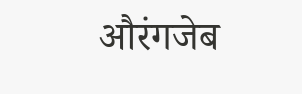औरंगजेब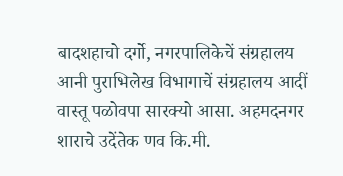बादशहाचो दर्गो, नगरपालिकेचें संग्रहालय आनी पुराभिलेख विभागाचें संग्रहालय आदीं वास्तू पळोवपा सारक्यो आसा. अहमदनगर शाराचे उदेंतेक णव कि.मी.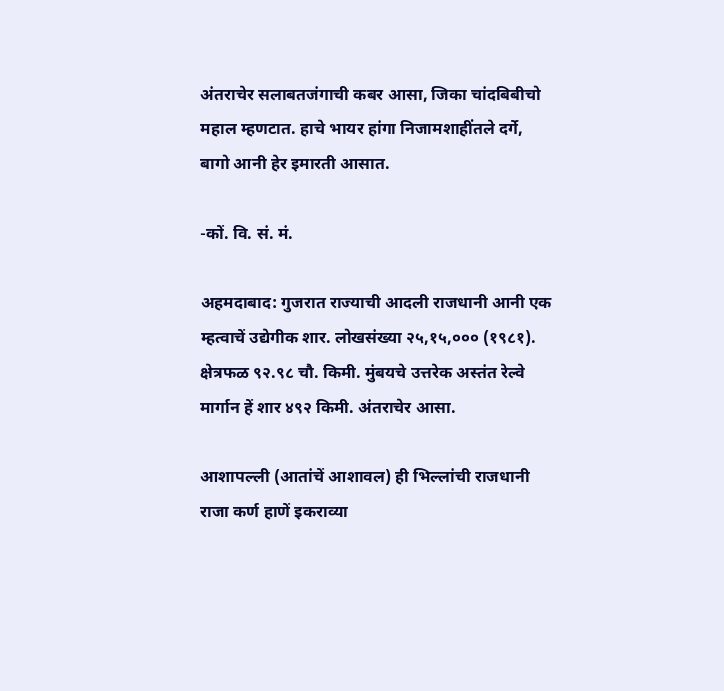अंतराचेर सलाबतजंगाची कबर आसा, जिका चांदबिबीचो महाल म्हणटात. हाचे भायर हांगा निजामशाहींतले दर्गे, बागो आनी हेर इमारती आसात.

-कों. वि. सं. मं.

अहमदाबाद: गुजरात राज्याची आदली राजधानी आनी एक म्हत्वाचें उद्येगीक शार. लोखसंख्या २५,१५,००० (१९८१). क्षेत्रफळ ९२.९८ चौ. किमी. मुंबयचे उत्तरेक अस्तंत रेल्वे मार्गान हें शार ४९२ किमी. अंतराचेर आसा.

आशापल्ली (आतांचें आशावल) ही भिल्लांची राजधानी राजा कर्ण हाणें इकराव्या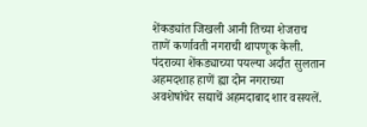शेंकड्यांत जिखली आनी तिच्या शेजराच ताणें कर्णावती नगराची थापणूक केली. पंदराव्या शेंकड्याच्या पयल्या अर्दांत सुलतान अहमदशाह हाणें ह्या दोन नगराच्या अवशेषांचेर सद्याचें अहमदाबाद शार वसयलें.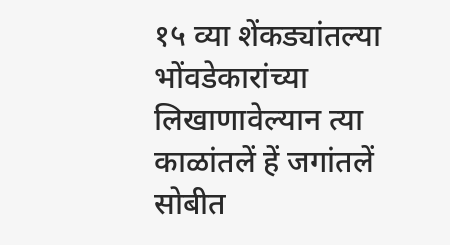१५ व्या शेंकड्यांतल्या भोंवडेकारांच्या लिखाणावेल्यान त्या काळांतलें हें जगांतलें सोबीत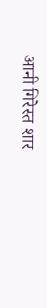आनी गिरेस्त शार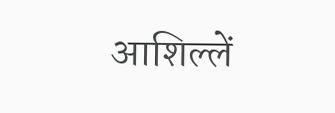आशिल्लें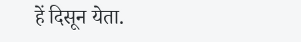हें दिसून येता.